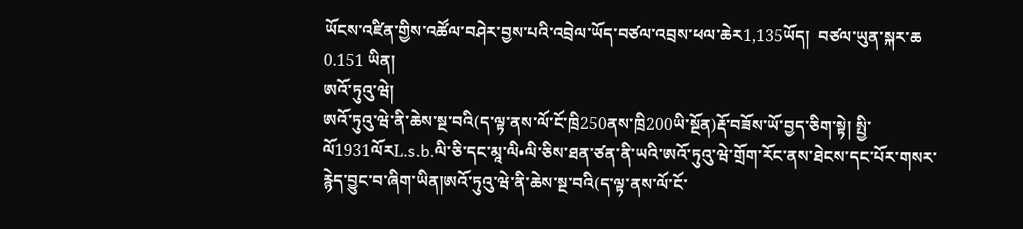ཡོངས་འཛིན་གྱིས་འཚོལ་བཤེར་བྱས་པའི་འབྲེལ་ཡོད་བཙལ་འབྲས་ཕལ་ཆེར1,135ཡོད།  བཙལ་ཡུན་སྐར་ཆ 0.151 ཡིན།
ཨའོ་ཏུའུ་ཝེ།
ཨའོ་ཏུའུ་ཝེ་ནི་ཆེས་སྔ་བའི(ད་ལྟ་ནས་ལོ་ངོ་ཁྲི250ནས་ཁྲི200ཡི་སྔོན)རྡོ་བཟོས་ཡོ་བྱད་ཅིག་སྟེ། སྤྱི་ལོ1931ལོརL.s.b.ལི་ཅི་དང་མཱ་ལི•ལི་ཅིས་ཐན་ཙན་ནི་ཡའི་ཨའོ་ཏུའུ་ཝེ་གྲོག་རོང་ནས་ཐེངས་དང་པོར་གསར་རྙེད་བྱུང་བ་ཞིག་ཡིན།ཨའོ་ཏུའུ་ཝེ་ནི་ཆེས་སྔ་བའི(ད་ལྟ་ནས་ལོ་ངོ་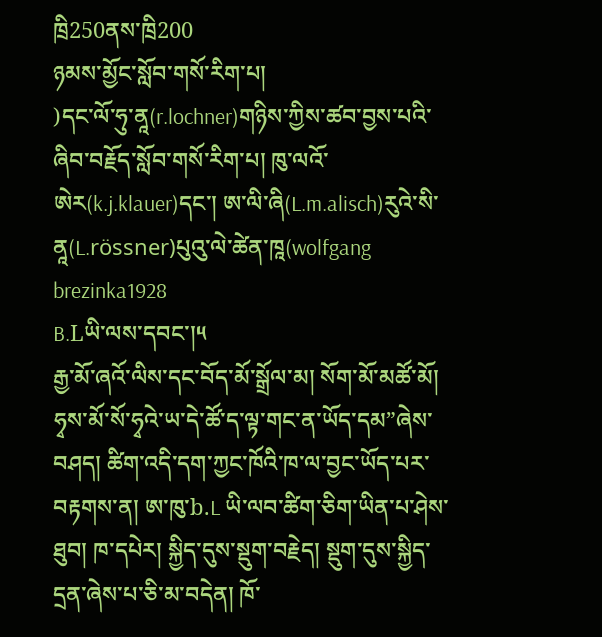ཁྲི250ནས་ཁྲི200
ཉམས་མྱོང་སློབ་གསོ་རིག་པ།
)དང་ལོ་ཧུ་ནཱ(r.lochner)གཉིས་ཀྱིས་ཚབ་བྱས་པའི་ཞིབ་བརྗོད་སློབ་གསོ་རིག་པ། ཁུ་ལའོ་ཨེར(k.j.klauer)དང་། ཨ་ལི་ཞི(L.m.alisch)རུའེ་སི་ནཱ(L.rössner)པུའུ་ལེ་ཚེན་ཁཱ(wolfgang brezinka1928
B.Lཡི་ལས་དབང་།༥
རྒྱ་མོ་ཞའོ་ལིས་དང་བོད་མོ་སྒྲོལ་མ། སོག་མོ་མཚོ་མོ། ཧྭས་མོ་སོ་ཧྭའེ་ཡ་དེ་ཚོ་ད་ལྟ་གང་ན་ཡོད་དམ”ཞེས་བཤད། ཚིག་འདི་དག་ཀྱང་ཁོའི་ཁ་ལ་བྱང་ཡོད་པར་བརྟགས་ན། ཨ་ཁུ་b.L ཡི་ལབ་ཚིག་ཅིག་ཡིན་པ་ཤེས་ཐུབ། ཁ་དཔེར། སྐྱིད་དུས་སྡུག་བརྗེད། སྡུག་དུས་སྐྱིད་དྲན་ཞེས་པ་ཅི་མ་བདེན། ཁོ་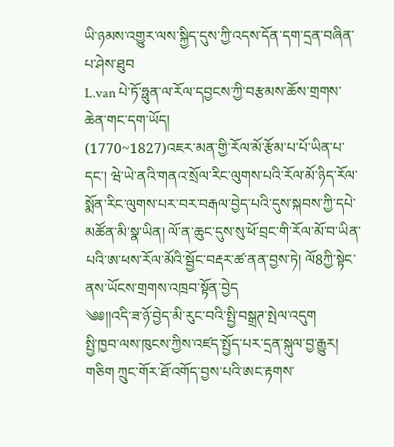ཡི་ཉམས་འགྱུར་ལས་སྐྱིད་དུས་ཀྱི་འདས་དོན་དག་དྲན་བཞིན་པ་ཤེས་ཐུབ
L.van པེ་ཏོ་ཧྥུན་ལ་རོལ་དབྱངས་ཀྱི་བརྩམས་ཆོས་གྲགས་ཆེན་གང་དག་ཡོད།
(1770~1827)འཇར་མན་གྱི་རོལ་མོ་རྩོམ་པ་པོ་ཡིན་པ་དང་། ཝེ་ཡེ་ནའི་གནའ་སྲོལ་རིང་ལུགས་པའི་རོལ་མོ་ཉིད་རོལ་སྨོན་རིང་ལུགས་པར་བར་བརྒལ་བྱེད་པའི་དུས་སྐབས་ཀྱི་དཔེ་མཚོན་མི་སྣ་ཡིན། ལོ་ན་ཆུང་དུས་སུ་ཕོ་བྲང་གི་རོལ་མོ་བ་ཡིན་པའི་ཨ་ཕས་རོལ་མོའི་སྦྱོང་བརྡར་ཚ་ནན་བྱས་ཏེ། ལོ8ཀྱི་སྟེང་ནས་ཡོངས་གྲགས་འཁྲབ་སྟོན་བྱེད
༄༅།།འདི་ཟ་ཉོ་བྱེད་མི་རུང་བའི་སྤྱི་བསྒྲཊ་སྤེལ་འདུག
སྤྱི་ཁྱབ་ལས་ཁུངས་ཀྱིས་འཛད་སྤྱོད་པར་དྲན་སྐུལ་བྱ་རྒྱུར། གཅིག ཀྲུང་གོར་ཐོ་འགོད་བྱས་པའི་ཨང་རྟགས་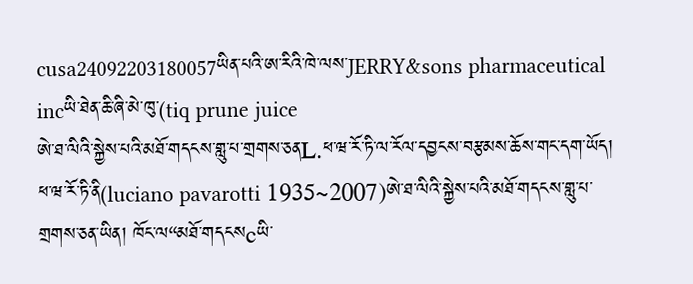cusa24092203180057ཡིན་པའི་ཨ་རིའི་ཁེ་ལས་JERRY&sons pharmaceutical incཡི་ཐེན་ཆི་ཞི་མེ་ཁུ་(tiq prune juice
ཨེ་ཐ་ལིའི་སྐྱེས་པའི་མཐོ་གདངས་གླུ་པ་གྲགས་ཅནL.ཕ་ཝ་རོ་ཏི་ལ་རོལ་དབྱངས་བརྩམས་ཆོས་གང་དག་ཡོད།
ཕ་ཝ་རོ་ཏི་ནི(luciano pavarotti 1935~2007)ཨེ་ཐ་ལིའི་སྐྱེས་པའི་མཐོ་གདངས་གླུ་པ་གྲགས་ཅན་ཡིན། ཁོང་ལ“མཐོ་གདངསcཡི་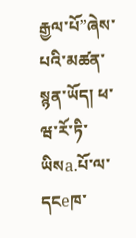རྒྱལ་པོ”ཞེས་པའི་མཚན་སྙན་ཡོད། ཕ་ཝ་རོ་ཏི་ཡིསa.པོ་ལ་དངeཁ་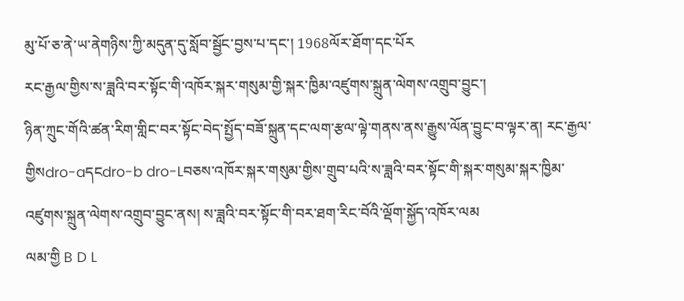མུ་པོ་ཅ་ནེ་ཡ་ནེགཉིས་ཀྱི་མདུན་དུ་སློབ་སྦྱོང་བྱས་པ་དང་། 1968ལོར་ཐོག་དང་པོར
རང་རྒྱལ་གྱིས་ས་ཟླའི་བར་སྟོང་གི་འཁོར་སྐར་གསུམ་གྱི་སྐར་ཁྱིམ་འཛུགས་སྐྲུན་ལེགས་འགྲུབ་བྱུང་།
ཉིན་ཀྲུང་གོའི་ཚན་རིག་གླིང་བར་སྟོང་བེད་སྤྱོད་བཟོ་སྐྲུན་དང་ལག་རྩལ་ལྟེ་གནས་ནས་རྒྱུས་ལོན་བྱུང་བ་ལྟར་ན། རང་རྒྱལ་གྱིསdro-aདངdro-b dro-Lབཅས་འཁོར་སྐར་གསུམ་གྱིས་གྲུབ་པའི་ས་ཟླའི་བར་སྟོང་གི་སྐར་གསུམ་སྐར་ཁྱིམ་འཛུགས་སྐྲུན་ལེགས་འགྲུབ་བྱུང་ནས། ས་ཟླའི་བར་སྟོང་གི་བར་ཐག་རིང་བོའི་ལྡོག་སྐྱོད་འཁོར་ལམ
ལམ་གྱི B D L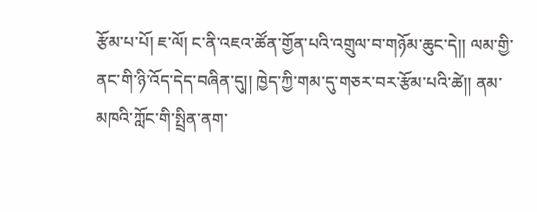རྩོམ་པ་པོ། ཇ་ལོ། ང་ནི་འཇའ་ཚོན་གྱོན་པའི་འགྲུལ་བ་གཉོམ་ཆུང་དེ།། ལམ་གྱི་ནང་གི་ཉི་འོད་དེད་བཞིན་དུ།། ཁྱེད་ཀྱི་གམ་དུ་གཅར་བར་རྩོམ་པའི་ཚེ།། ནམ་མཁའི་ཀློང་གི་སྤྲིན་ནག་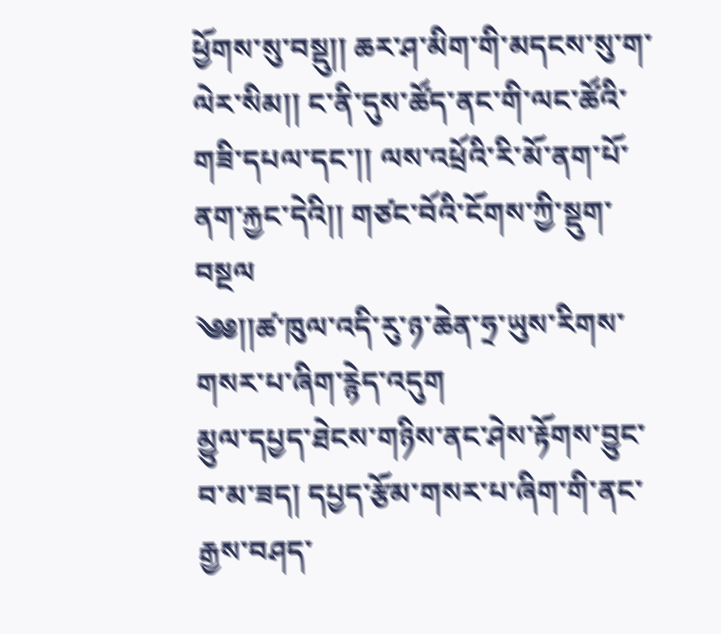ཕྱོགས་སུ་བསྡུ།། ཆར་ཤ་མིག་གི་མདངས་སུ་ག་ལེར་སིམ།། ང་ནི་དུས་ཚོད་ནང་གི་ལང་ཚོའི་གཟི་དཔལ་དང་།། ལས་འཕྲོའི་རི་མོ་ནག་པོ་ནག་རྐྱང་དེའི།། གཙང་བོའི་ངོགས་ཀྱི་སྡུག་བསྔལ
༄༅།།ཚ་ཁུལ་འདི་རུ་ཉ་ཆེན་ཧྲ་ཡུས་རིགས་གསར་པ་ཞིག་རྙེད་འདུག
མྱུལ་དཔྱད་ཐེངས་གཉིས་ནང་ཤེས་རྟོགས་བྱུང་བ་མ་ཟད། དཔྱད་རྩོམ་གསར་པ་ཞིག་གི་ནང་རྒྱས་བཤད་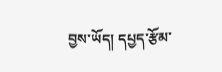བྱས་ཡོད། དཔྱད་རྩོམ་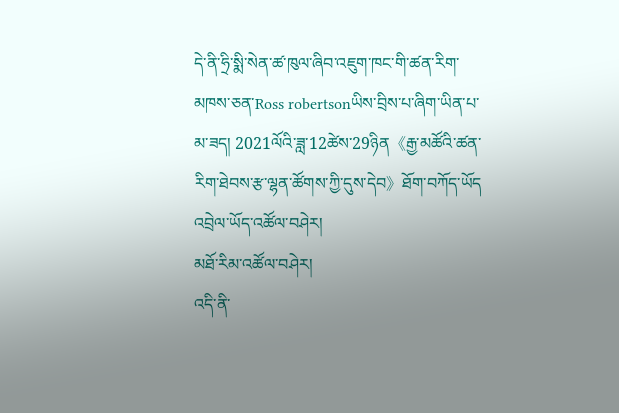དེ་ནི་ཧྲི་སྨི་སེན་ཚ་ཁུལ་ཞིབ་འཇུག་ཁང་གི་ཚན་རིག་མཁས་ཅན་Ross robertsonཡིས་བྲིས་པ་ཞིག་ཡིན་པ་མ་ཟད། 2021ལོའི་ཟླ་12ཚེས་29ཉིན《རྒྱ་མཚོའི་ཚན་རིག་ཐེབས་རྩ་ལྷན་ཚོགས་ཀྱི་དུས་དེབ》ཐོག་བཀོད་ཡོད
འབྲེལ་ཡོད་འཚོལ་བཤེར།
མཐོ་རིམ་འཚོལ་བཤེར།
འདི་ནི་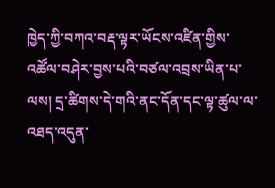ཁྱེད་ཀྱི་བཀའ་བརྡ་ལྟར་ཡོངས་འཛིན་གྱིས་འཚོལ་བཤེར་བྱས་པའི་བཙལ་འབྲས་ཡིན་པ་ལས། དྲ་ཚིགས་དེ་གའི་ནང་དོན་དང་ལྟ་ཚུལ་ལ་འཐད་འདུན་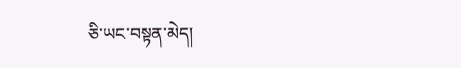ཅི་ཡང་བསྟན་མེད།